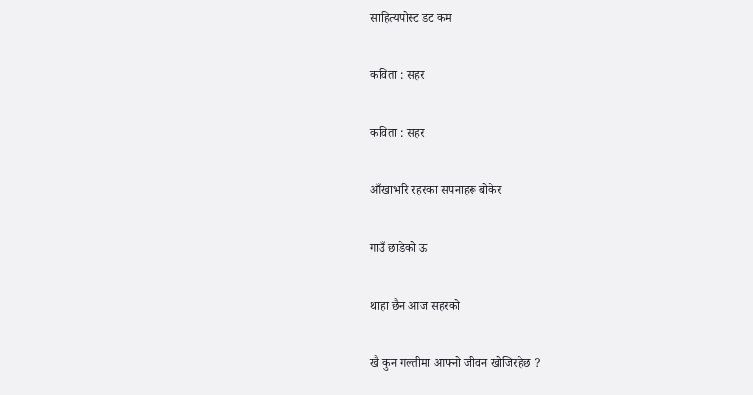साहित्यपोस्ट डट कम

कविता : सहर

कविता : सहर

आँखाभरि रहरका सपनाहरू बोकेर

गाउँ छाडेको ऊ

थाहा छैन आज सहरको

खै कुन गल्तीमा आफ्नो जीवन खोजिरहेछ ?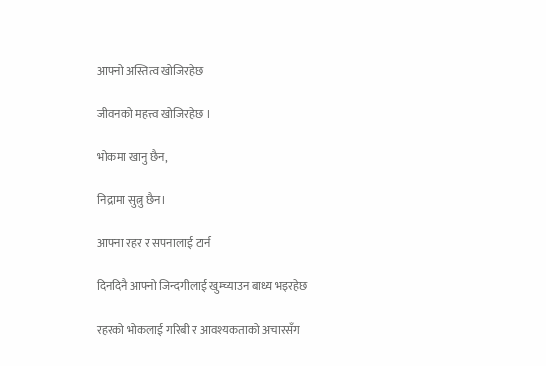आफ्नो अस्तित्व खोजिरहेछ

जीवनको महत्त्व खोजिरहेछ ।

भोकमा खानु छैन,

निद्रामा सुत्नु छैन।

आफ्ना रहर र सपनालाई टार्न

दिनदिनै आफ्नो जिन्दगीलाई खुम्च्याउन बाध्य भइरहेछ

रहरको भोकलाई गरिबी र आवश्यकताको अचारसँग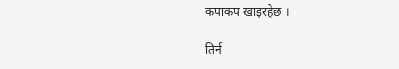कपाकप खाइरहेछ ।

तिर्न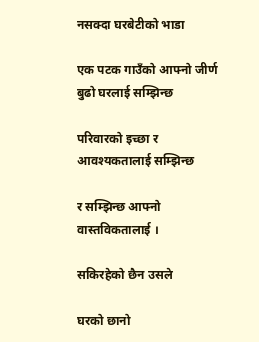नसक्दा घरबेटीको भाडा

एक पटक गाउँको आफ्नो जीर्ण बुढो घरलाई सम्झिन्छ

परिवारको इच्छा र आवश्यकतालाई सम्झिन्छ

र सम्झिन्छ आफ्नो वास्तविकतालाई ।

सकिरहेको छैन उसले

घरको छानो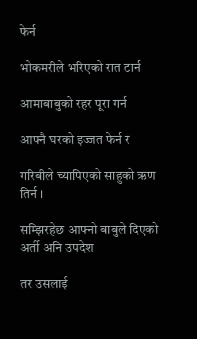फेर्न

भोकमरीले भरिएको रात टार्न

आमाबाबुको रहर पूरा गर्न

आफ्नै घरको इज्जत फेर्न र

गरिबीले च्यापिएको साहुको ऋण तिर्न ।

सम्झिरहेछ आफ्नो बाबुले दिएको अर्ती अनि उपदेश

तर उसलाई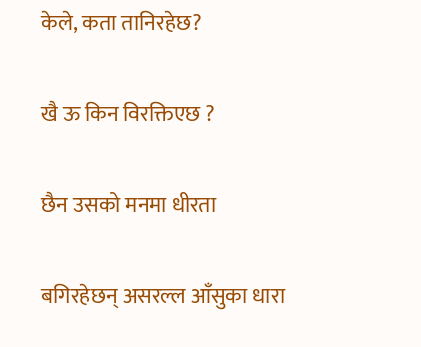केले, कता तानिरहेछ?

खै ऊ किन विरक्तिएछ ?

छैन उसको मनमा धीरता

बगिरहेछन् असरल्ल आँसुका धारा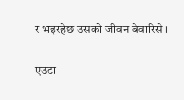र भइरहेछ उसको जीवन बेवारिसे ।

एउटा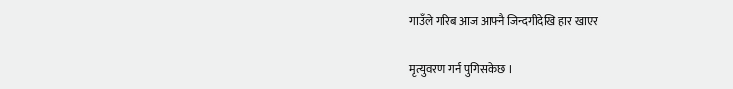गाउँले गरिब आज आफ्नै जिन्दगीदेखि हार खाएर

मृत्युवरण गर्न पुगिसकेछ ।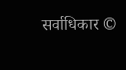सर्वाधिकार ©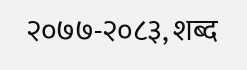२०७७-२०८३, शब्द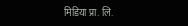मिडिया प्रा. लि.